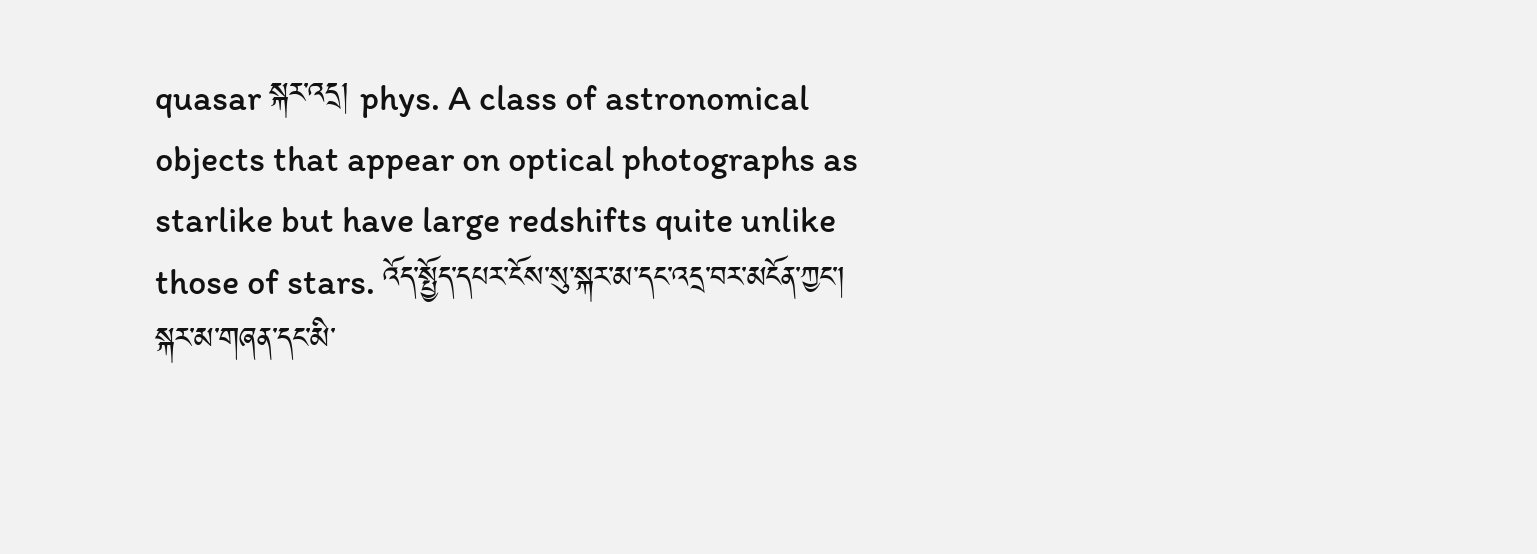quasar སྐར་འདྲ། phys. A class of astronomical objects that appear on optical photographs as starlike but have large redshifts quite unlike those of stars. འོད་སྤྱོད་དཔར་ངོས་སུ་སྐར་མ་དང་འདྲ་བར་མངོན་ཀྱང་། སྐར་མ་གཞན་དང་མི་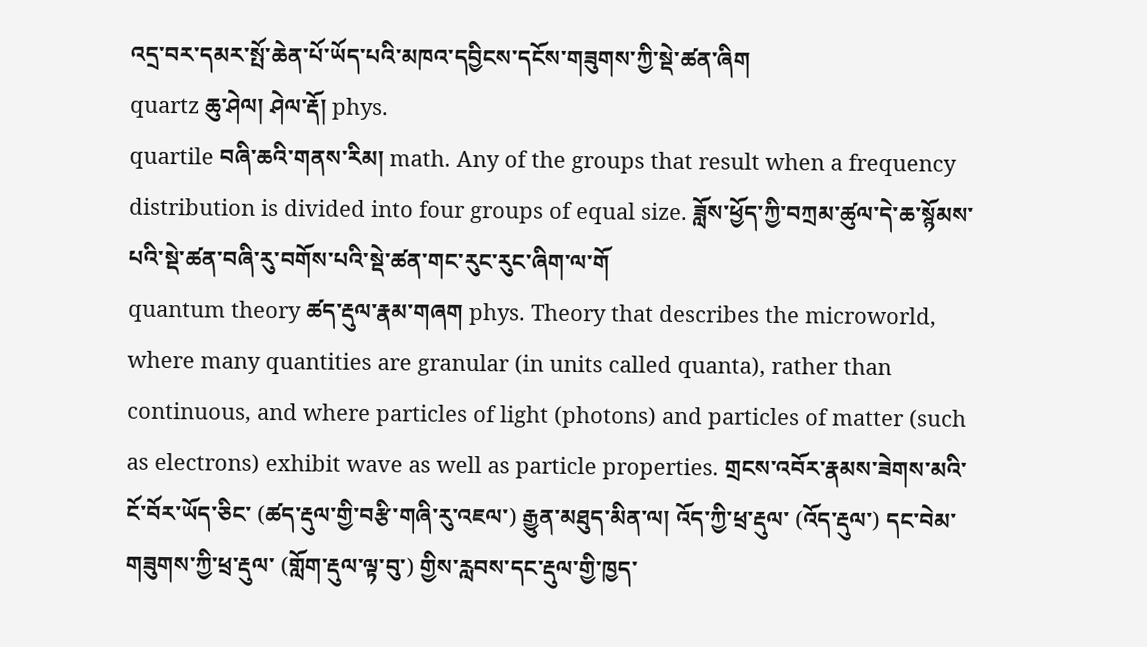འདྲ་བར་དམར་སྤོ་ཆེན་པོ་ཡོད་པའི་མཁའ་དབྱིངས་དངོས་གཟུགས་ཀྱི་སྡེ་ཚན་ཞིག
quartz ཆུ་ཤེལ། ཤེལ་རྡོ། phys.
quartile བཞི་ཆའི་གནས་རིམ། math. Any of the groups that result when a frequency distribution is divided into four groups of equal size. ཟློས་ཕྱོད་ཀྱི་བཀྲམ་ཚུལ་དེ་ཆ་སྙོམས་པའི་སྡེ་ཚན་བཞི་རུ་བགོས་པའི་སྡེ་ཚན་གང་རུང་རུང་ཞིག་ལ་གོ
quantum theory ཚད་རྡུལ་རྣམ་གཞག phys. Theory that describes the microworld, where many quantities are granular (in units called quanta), rather than continuous, and where particles of light (photons) and particles of matter (such as electrons) exhibit wave as well as particle properties. གྲངས་འབོར་རྣམས་ཟེགས་མའི་ངོ་བོར་ཡོད་ཅིང་ (ཚད་རྡུལ་གྱི་བརྩི་གཞི་རུ་འཇལ་) རྒྱུན་མཐུད་མིན་ལ། འོད་ཀྱི་ཕྲ་རྡུལ་ (འོད་རྡུལ་) དང་བེམ་གཟུགས་ཀྱི་ཕྲ་རྡུལ་ (གློག་རྡུལ་ལྟ་བུ་) གྱིས་རླབས་དང་རྡུལ་གྱི་ཁྱད་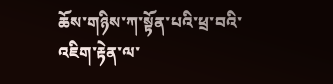ཆོས་གཉིས་ཀ་སྟོན་པའི་ཕྲ་བའི་འཇིག་རྟེན་ལ་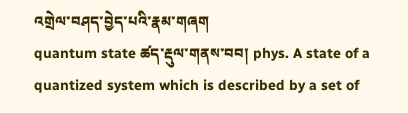འགྲེལ་བཤད་བྱེད་པའི་རྣམ་གཞག
quantum state ཚད་རྡུལ་གནས་བབ། phys. A state of a quantized system which is described by a set of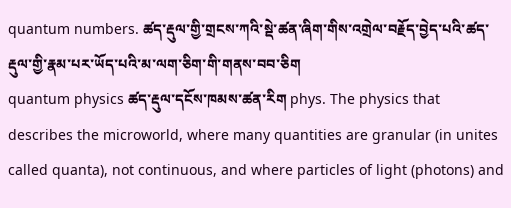quantum numbers. ཚད་རྡུལ་གྱི་གྲངས་ཀའི་སྡེ་ཚན་ཞིག་གིས་འགྲེལ་བརྗོད་བྱེད་པའི་ཚད་རྡུལ་གྱི་རྣམ་པར་ཡོད་པའི་མ་ལག་ཅིག་གི་གནས་བབ་ཅིག
quantum physics ཚད་རྡུལ་དངོས་ཁམས་ཚན་རིག phys. The physics that describes the microworld, where many quantities are granular (in unites called quanta), not continuous, and where particles of light (photons) and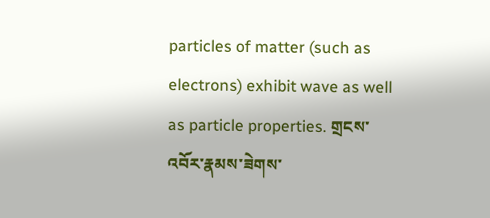particles of matter (such as electrons) exhibit wave as well as particle properties. གྲངས་འབོར་རྣམས་ཟེགས་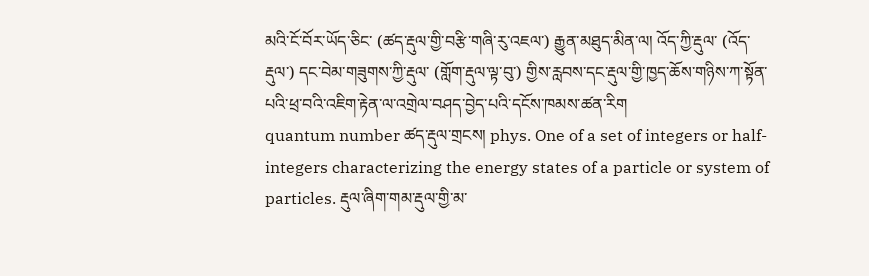མའི་ངོ་བོར་ཡོད་ཅིང་ (ཚད་རྡུལ་གྱི་བརྩི་གཞི་རུ་འཇལ་) རྒྱུན་མཐུད་མིན་ལ། འོད་ཀྱི་རྡུལ་ (འོད་རྡུལ་) དང་བེམ་གཟུགས་ཀྱི་རྡུལ་ (གློག་རྡུལ་ལྟ་བུ་) གྱིས་རླབས་དང་རྡུལ་གྱི་ཁྱད་ཆོས་གཉིས་ཀ་སྟོན་པའི་ཕྲ་བའི་འཇིག་རྟེན་ལ་འགྲེལ་བཤད་བྱེད་པའི་དངོས་ཁམས་ཚན་རིག
quantum number ཚད་རྡུལ་གྲངས། phys. One of a set of integers or half-integers characterizing the energy states of a particle or system of particles. རྡུལ་ཞིག་གམ་རྡུལ་གྱི་མ་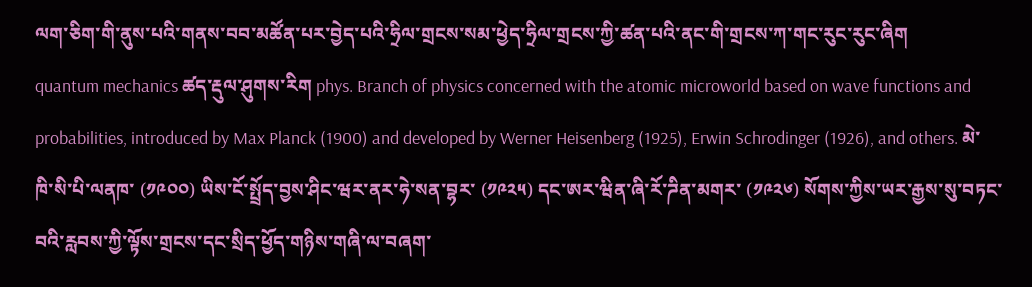ལག་ཅིག་གི་ནུས་པའི་གནས་བབ་མཚོན་པར་བྱེད་པའི་ཧྲིལ་གྲངས་སམ་ཕྱེད་ཧྲིལ་གྲངས་ཀྱི་ཚན་པའི་ནང་གི་གྲངས་ཀ་གང་རུང་རུང་ཞིག
quantum mechanics ཚད་རྡུལ་ཤུགས་རིག phys. Branch of physics concerned with the atomic microworld based on wave functions and probabilities, introduced by Max Planck (1900) and developed by Werner Heisenberg (1925), Erwin Schrodinger (1926), and others. མེ་ཁི་སི་པི་ལནཁ་ (༡༩༠༠) ཡིས་ངོ་སྤྲོད་བྱས་ཤིང་ཝར་ནར་ཧེ་སན་བྷར་ (༡༩༢༥) དང་ཨར་ཝིན་ཞི་རོ་ཌིན་མགར་ (༡༩༢༦) སོགས་ཀྱིས་ཡར་རྒྱས་སུ་བཏང་བའི་རླབས་ཀྱི་ལྟོས་གྲངས་དང་སྲིད་ཕྱོད་གཉིས་གཞི་ལ་བཞག་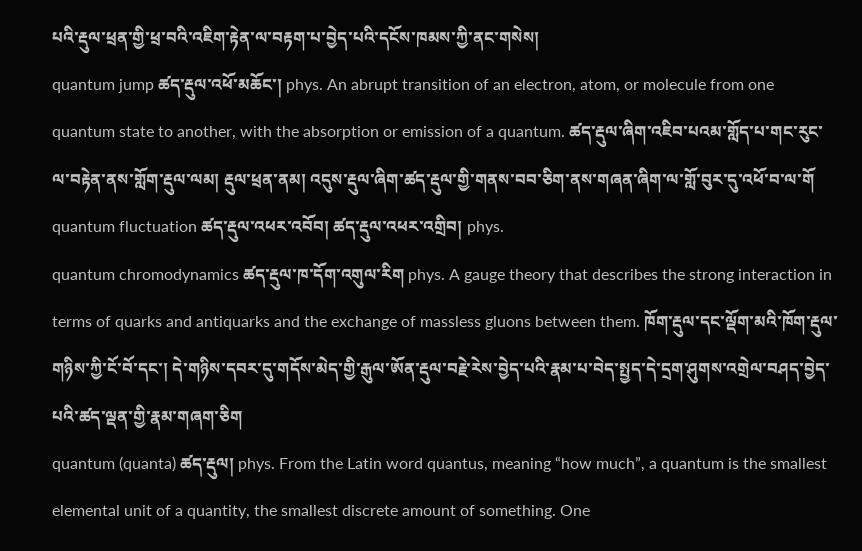པའི་རྡུལ་ཕྲན་གྱི་ཕྲ་བའི་འཇིག་རྟེན་ལ་བརྟག་པ་བྱེད་པའི་དངོས་ཁམས་ཀྱི་ནང་གསེས།
quantum jump ཚད་རྡུལ་འཕོ་མཆོང་། phys. An abrupt transition of an electron, atom, or molecule from one quantum state to another, with the absorption or emission of a quantum. ཚད་རྡུལ་ཞིག་འཇིབ་པའམ་གློད་པ་གང་རུང་ལ་བརྟེན་ནས་གློག་རྡུལ་ལམ། རྡུལ་ཕྲན་ནམ། འདུས་རྡུལ་ཞིག་ཚད་རྡུལ་གྱི་གནས་བབ་ཅིག་ནས་གཞན་ཞིག་ལ་གློ་བུར་དུ་འཕོ་བ་ལ་གོ
quantum fluctuation ཚད་རྡུལ་འཕར་འབོབ། ཚད་རྡུལ་འཕར་འགྲིབ། phys.
quantum chromodynamics ཚད་རྡུལ་ཁ་དོག་འགུལ་རིག phys. A gauge theory that describes the strong interaction in terms of quarks and antiquarks and the exchange of massless gluons between them. ཁོག་རྡུལ་དང་ལྡོག་མའི་ཁོག་རྡུལ་གཉིས་ཀྱི་ངོ་བོ་དང་། དེ་གཉིས་དབར་དུ་གདོས་མེད་གྱི་རྒུལ་ཨོན་རྡུལ་བརྗེ་རེས་བྱེད་པའི་རྣམ་པ་བེད་སྤྱད་དེ་དྲག་ཤུགས་འགྲེལ་བཤད་བྱེད་པའི་ཚད་ལྡན་གྱི་རྣམ་གཞག་ཅིག
quantum (quanta) ཚད་རྡུལ། phys. From the Latin word quantus, meaning “how much”, a quantum is the smallest elemental unit of a quantity, the smallest discrete amount of something. One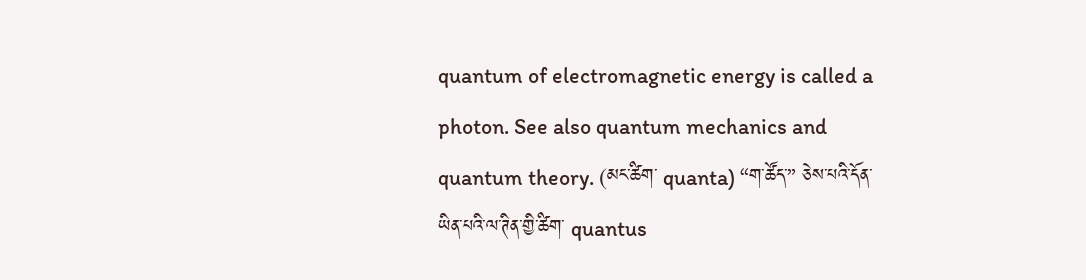quantum of electromagnetic energy is called a photon. See also quantum mechanics and quantum theory. (མང་ཚིག་ quanta) “ག་ཚོད་” ཅེས་པའི་དོན་ཡིན་པའི་ལ་ཊིན་གྱི་ཚིག་ quantus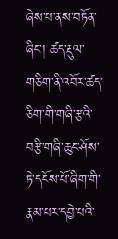ཞེས་པ་ནས་བཏོན་ཞིང་། ཚད་རྡུལ་གཅིག་ནི་འབོར་ཚད་ཅིག་གི་གཞི་རྩའི་བརྩི་གཞི་ཆུང་ཤོས་ཏེ་དངོས་པོ་ཞིག་གི་རྣམ་པར་དབྱེ་པའི་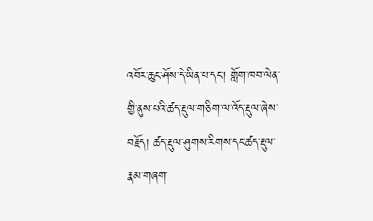འབོར་ཆུང་ཤོས་དེ་ཡིན་པ་དང་། གློག་ཁབ་ལེན་གྱི་ནུས་པའི་ཚད་རྡུལ་གཅིག་ལ་འོད་རྡུལ་ཞེས་བརྗོད། ཚད་རྡུལ་ཤུགས་རིགས་དང་ཚད་རྡུལ་རྣམ་གཞག་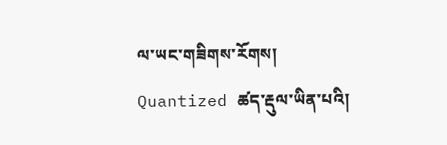ལ་ཡང་གཟིགས་རོགས།
Quantized ཚད་རྡུལ་ཡིན་པའི།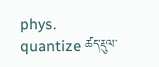phys.
quantize ཚད་རྡུལ་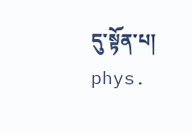དུ་སྟོན་པ། phys.